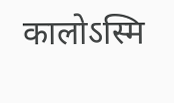कालोऽस्मि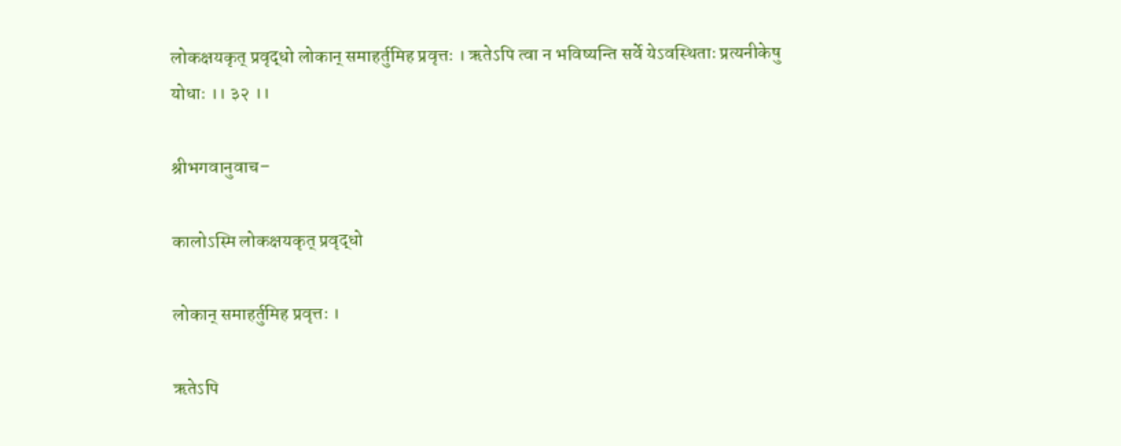लोकक्षयकृत् प्रवृद्धो लोकान् समाहर्तुमिह प्रवृत्तः । ऋतेऽपि त्वा न भविष्यन्ति सर्वे येऽवस्थिताः प्रत्यनीकेषु योधाः ।। ३२ ।।

श्रीभगवानुवाच–

कालोऽस्मि लोकक्षयकृत् प्रवृद्धो

लोकान् समाहर्तुमिह प्रवृत्तः ।

ऋतेऽपि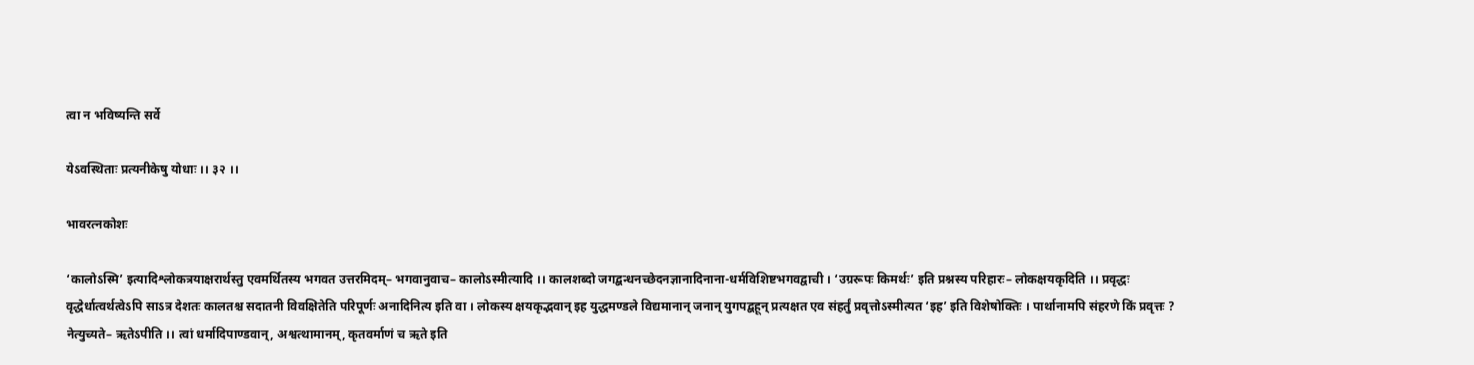त्वा न भविष्यन्ति सर्वे

येऽवस्थिताः प्रत्यनीकेषु योधाः ।। ३२ ।।

भावरत्नकोशः

‘कालोऽस्मि’ इत्यादिश्लोकत्रयाक्षरार्थस्तु एवमर्थितस्य भगवत उत्तरमिदम्– भगवानुवाच– कालोऽस्मीत्यादि ।। कालशब्दो जगद्बन्धनच्छेदनज्ञानादिनाना-धर्मविशिष्टभगवद्वाची । ‘उग्ररूपः किमर्थः’ इति प्रश्नस्य परिहारः– लोकक्षयकृदिति ।। प्रवृद्धः वृद्धेर्धात्वर्थत्वेऽपि साऽत्र देशतः कालतश्च सदातनी विवक्षितेति परिपूर्णः अनादिनित्य इति वा । लोकस्य क्षयकृद्भवान् इह युद्धमण्डले विद्यमानान् जनान् युगपद्बहून् प्रत्यक्षत एव संहर्तुं प्रवृत्तोऽस्मीत्यत ‘इह’ इति विशेषोक्तिः । पार्थानामपि संहरणे किं प्रवृत्तः ? नेत्युच्यते– ऋतेऽपीति ।। त्वां धर्मादिपाण्डवान्, अश्वत्थामानम्, कृतवर्माणं च ऋते इति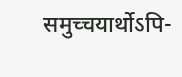समुच्चयार्थोऽपि-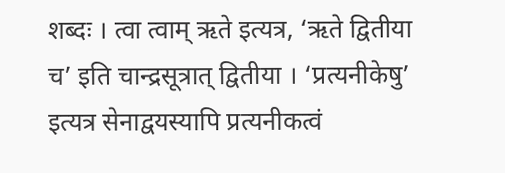शब्दः । त्वा त्वाम् ऋते इत्यत्र, ‘ऋते द्वितीया च’ इति चान्द्रसूत्रात् द्वितीया । ‘प्रत्यनीकेषु’ इत्यत्र सेनाद्वयस्यापि प्रत्यनीकत्वं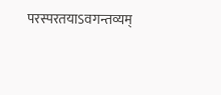परस्परतयाऽवगन्तव्यम्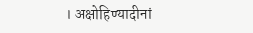। अक्षोहिण्यादीनां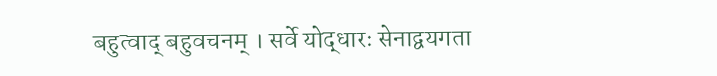बहुत्वाद् बहुवचनम् । सर्वे योद्धारः सेनाद्वयगता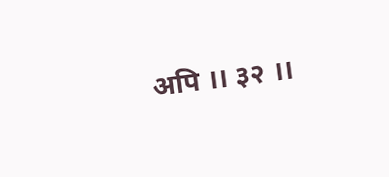अपि ।। ३२ ।।